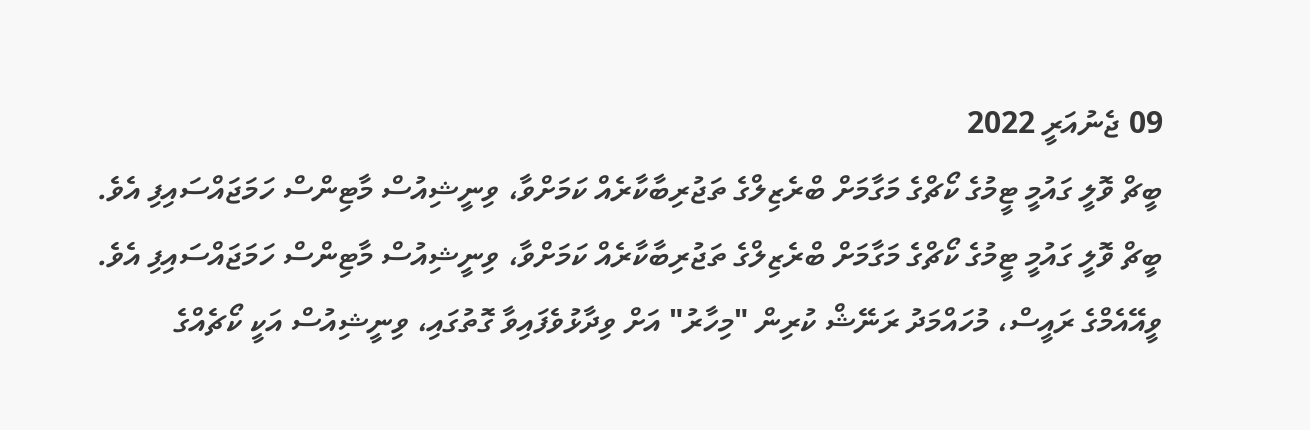09 ޖެނުއަރީ 2022
ބީޗް ވޮލީ ގައުމީ ޓީމުގެ ކޯޗްގެ މަގާމަށް ބްރެޒިލްގެ ތަޖުރިބާކާރެއް ކަމަށްވާ، ވިނީޝިއުސް މާޓިންސް ހަމަޖައްސައިފި އެވެ.
ބީޗް ވޮލީ ގައުމީ ޓީމުގެ ކޯޗްގެ މަގާމަށް ބްރެޒިލްގެ ތަޖުރިބާކާރެއް ކަމަށްވާ، ވިނީޝިއުސް މާޓިންސް ހަމަޖައްސައިފި އެވެ.
ވީއޭއެމްގެ ރައީސް، މުހައްމަދު ރަނޭޝް ކުރިން "މިހާރު" އަށް ވިދާޅުވެފައިވާ ގޮތުގައި، ވިނީޝިއުސް އަކީ ކޯޗެއްގެ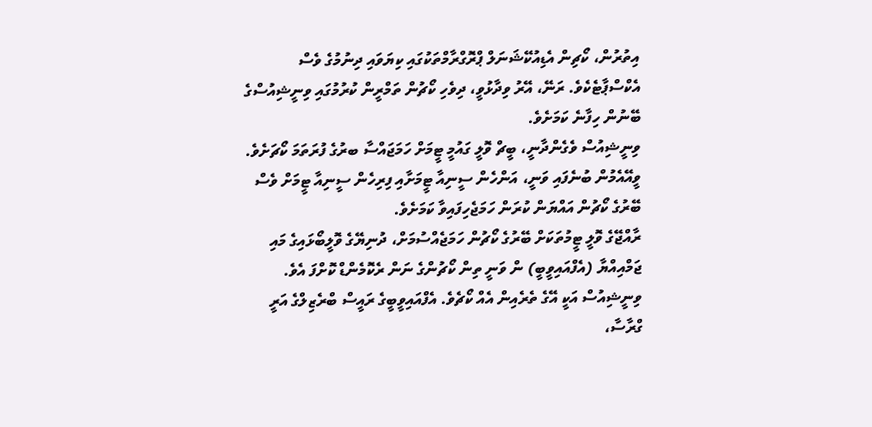އިތުރުން، ކޯޗިން އެޑިއުކޭޝަނަލް ޕްރޮގްރާމްތަކުގައި ކިޔަވައި ދިނުމުގެ ވެސް އެކްސްޕާޓެކެވެ. ރަނޭ، އޭރު ވިދާޅުވީ، ދިވެހި ކޯޗުން ތަމްރީން ކުރުމުގައި ވިނީޝިއުސްގެ ބޭނުން ހިފާނެ ކަމަށެވެ.
ވިނީޝިއުސް ވެގެންދާނީ، ބީޗް ވޮލީ ގައުމީ ޓީމަށް ހަމަޖައްސާ ބރުގެ ފުރަތަމަ ކޯޗަށެވެ. ވީއޭއެމުން ބުނެފައި ވަނީ، އަންހެން ސީނިއާ ޓީމަށާއި ފިރިހެން ސީނިއާ ޓީމަށް ވެސް ބޭރުގެ ކޯޗުން އައްޔަން ކުރަން ހަމަޖެހިފައިވާ ކަމަށެވެ.
ރާއްޖޭގެ ވޮލީ ޓީމުތަކަށް ބޭރުގެ ކޯޗުން ހަމަޖެއްސުމަށް، ދުނިޔޭގެ ވޮލީބޯޅައިގެ މައި ޖަމްއިއްޔާ (އެފްއައިވީބީ) ން ވަނީ ތިން ކޯޗުންގެ ނަން ރެކޮމެންޑް ކޮށްފަ އެވެ. ވިނީޝިއުސް އަކީ އޭގެ ތެރެއިން އެއް ކޯޗެވެ. އެފްއައިވީބީގެ ރައީސް ބްރެޒިލްގެ އަރީ ގްރާސާ،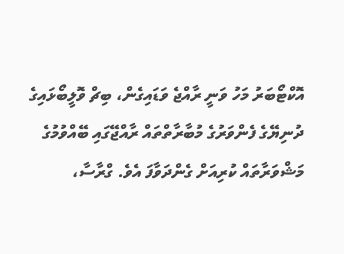އޮކްޓޯބަރު މަހު ވަނީ ރާއްޖެ ވަޑައިގެން، ބިޗް ވޮލީބޯޅައިގެ ދުނިޔޭގެ ފެންވަރުގެ މުބާރާތްތައް ރާއްޖޭގައި ބޭއްވުމުގެ މަޝްވަރާތައް ކުރިއަށް ގެންދަވާފަ އެވެ. ގްރާސާ،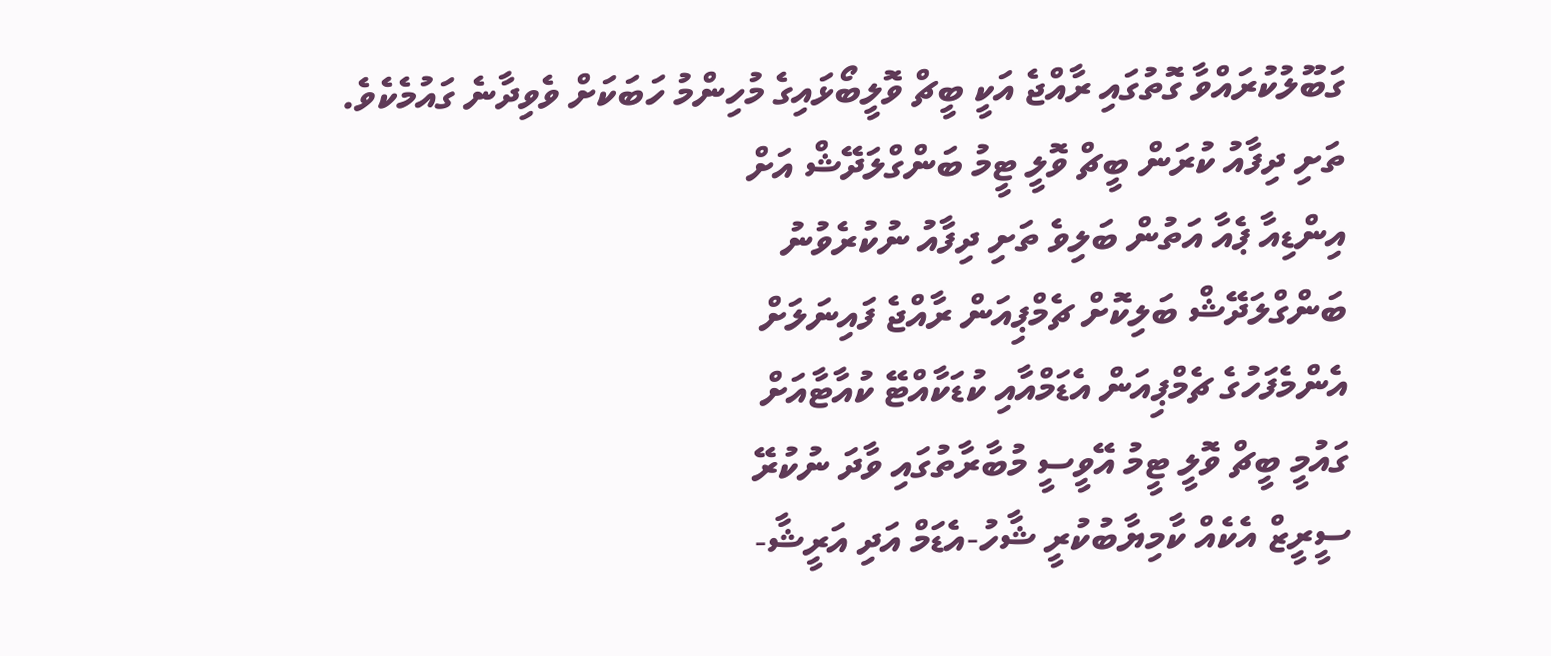ގަބޫލުކުރައްވާ ގޮތުގައި ރާއްޖެ އަކީ ބީޗް ވޮލީބޯޅައިގެ މުހިންމު ހަބަކަށް ވެވިދާނެ ގައުމެކެވެ.
ތަށި ދިފާއު ކުރަން ބީޗް ވޮލީ ޓީމު ބަންގްލަދޭޝް އަށް
އިންޑިއާ ޕެއާ އަތުން ބަލިވެ ތަށި ދިފާއު ނުކުރެވުނު
ބަންގްލަދޭޝް ބަލިކޮށް ޗެމްޕިއަން ރާއްޖެ ފައިނަލަށް
އެންމެފަހުގެ ޗެމްޕިއަން އެޑަމްއާއި ކުޑަކާއްޓޭ ކުއާޓާއަށް
ގައުމީ ބީޗް ވޮލީ ޓީމު އޭވީސީ މުބާރާތުގައި ވާދަ ނުކުރޭ
ސީރީޒް އެކެއް ކާމިޔާބުކުރީ ޝާހު-އެޑަމް އަދި އަރީޝާ-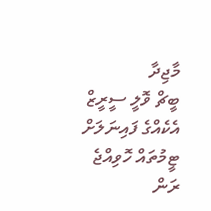މާޖިދާ
ބީޗް ވޮލީ ސީރީޒް އެކެއްގެ ފައިނަލަށް ޓީމުތައް ހޮވިއްޖެ
ރަން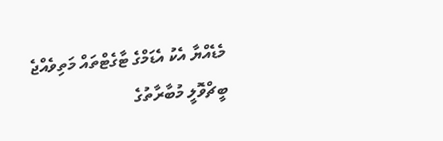މެޑެއްޔާ އެކު އެޑަމްގެ ޓާގެޓްތައް މަތިވެއްޖެ
ބީޗްވޮލީ މުބާރާތުގެ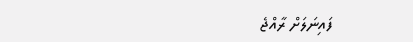ފައިނަލަށް ރާއްޖެ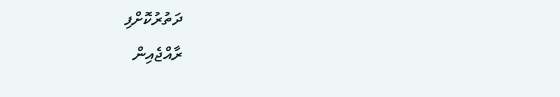ދަތުރުކޮށްފި
ރާއްޖެއިން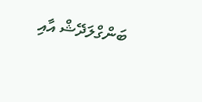ބަންގްލަދޭޝް އާއި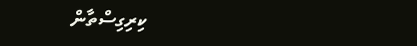ކިރިގިސްތާން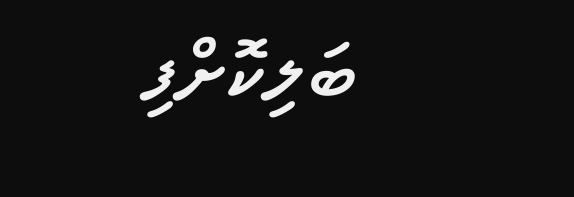ބަލިކޮށްފި